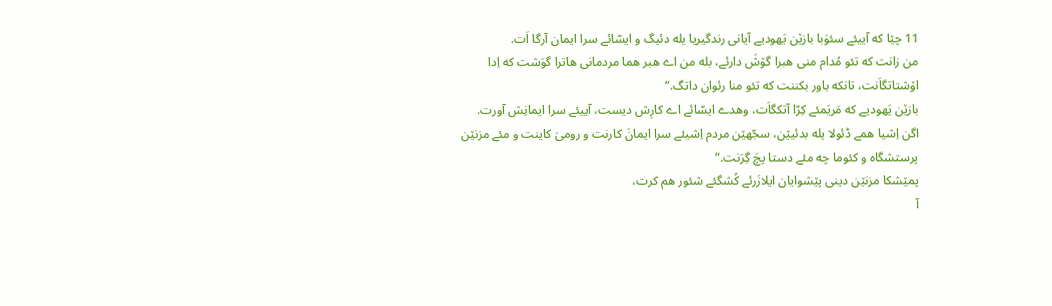11 چێا که آییئے سئوَبا بازێن یَهودیے آیانی رندگیریا یله دئیگ و ایسّائے سرا ایمان آرگا اَت.
من زانت که تئو مُدام منی هبرا گۆشَ دارئے، بله من اے هبر هما مردمانی هاترا گوَشت که اِدا اۆشتاتگاَنت، تانکه باور بکننت که تئو منا رئوان داتگ.“
بازێن یَهودیے که مَریَمئے کِرّا آتکگاَت، وهدے ایسّائے اے کارِش دیست، آییئے سرا ایمانِش آورت.
اگن اِشیا همے ڈئولا یله بدئیێن، سجّهێن مردم اِشیئے سرا ایمانَ کارنت و رومیَ کاینت و مئے مزنێن پرستشگاه و کئوما چه مئے دستا پچَ گِرَنت.“
پمێشکا مزنێن دینی پێشوایان ایلازَرئے کُشگئے شئور هم کرت،
آ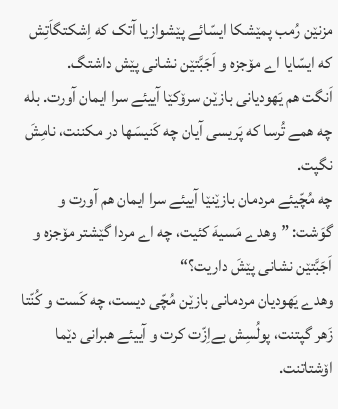مزنێن رُمب پمێشکا ایسّائے پێشوازیا آتک که اِشکتگاَتِش که ایسّایا اے مۆجزه و اَجَبَّتێن نشانی پێش داشتگ.
اَنگت هم یَهودیانی بازێن سرۆکێا آییئے سرا ایمان آورت. بله چه همے تُرسا که پَریسی آیان چه کَنیسَها در مکننت، نامِشَ نگپت.
چه مُچّیئے مردمان بازێنێا آییئے سرا ایمان هم آورت و گوَشت: ”وهدے مَسیهَ کئیت، چه اے مردا گێشتر مۆجزه و اَجَبَّتێن نشانی پێشَ داریت؟“
وهدے یَهودیان مردمانی بازێن مُچّی دیست، چه کَست و کُنّتا زَهر گپتنت، پولُسِش بےاِزّت کرت و آییئے هبرانی دێما اۆشتاتنت.